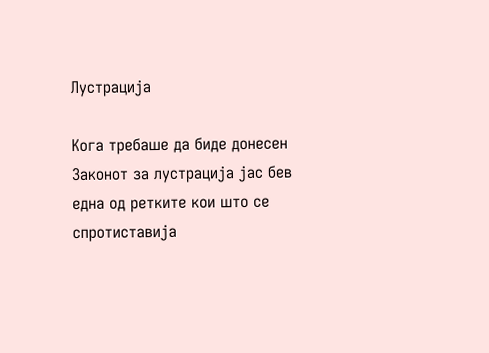Лустрација

Кога требаше да биде донесен Законот за лустрација јас бев една од ретките кои што се спротиставија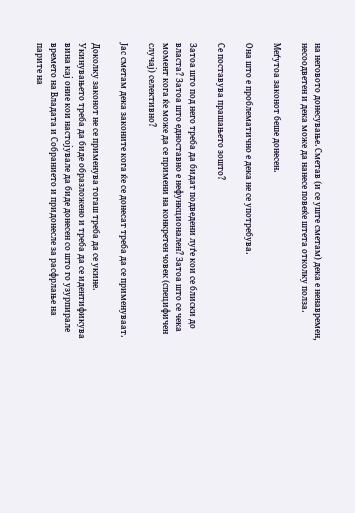на неговото донесување. Сметав (и се уште сметам) дека е ненавремен, несоодветен и дека може да нанесе повеќе штета отколку полза.

Меѓутоа законот беше донесен.

Она што е проблематично е дека не се употребува.

Се поставува прашањето зошто?

Затоа што под него треба да бидат подведени луѓе кои се блиски до власта? Затоа што едноставно е нефункционален? Затоа што се чека момент кога ќе може да се примени на конкретен човек (специфичен случај) селективно?

Јас сметам дека законите кога ќе се донесат треба да се применуваат.

Доколку законот не се применува тогаш треба да се укине. Укинувањето треба да биде образложено и треба да се идентификува вина кај оние кои настојувале да биде донесен со што го узурпирале времето на Владата и Собранието и придонесле за расфрлање на парите на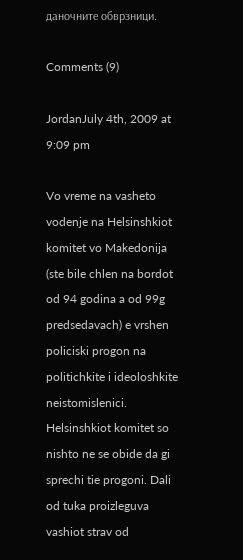даночните обврзници.

Comments (9)

JordanJuly 4th, 2009 at 9:09 pm

Vo vreme na vasheto vodenje na Helsinshkiot komitet vo Makedonija (ste bile chlen na bordot od 94 godina a od 99g predsedavach) e vrshen policiski progon na politichkite i ideoloshkite neistomislenici. Helsinshkiot komitet so nishto ne se obide da gi sprechi tie progoni. Dali od tuka proizleguva vashiot strav od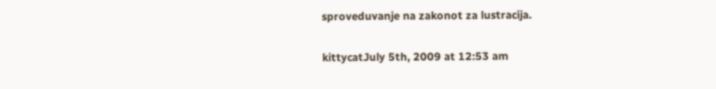sproveduvanje na zakonot za lustracija.

kittycatJuly 5th, 2009 at 12:53 am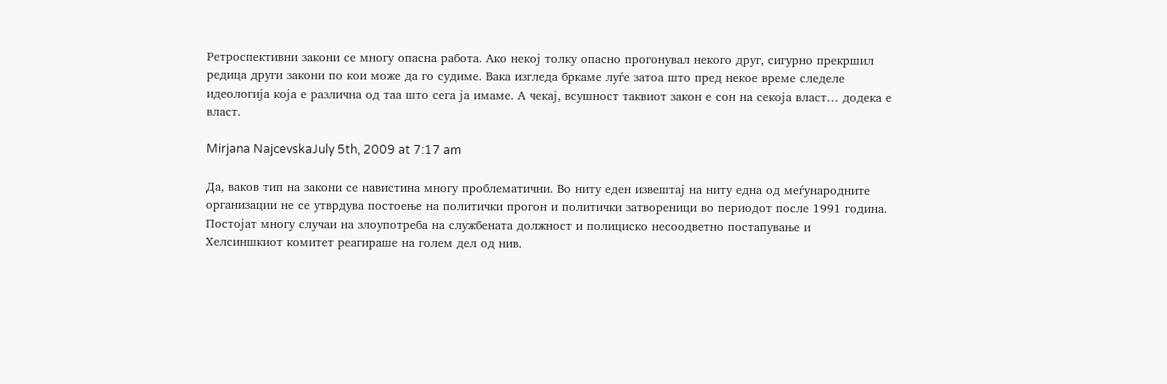Ретроспективни закони се многу опасна работа. Ако некој толку опасно прогонувал некого друг, сигурно прекршил редица други закони по кои може да го судиме. Вака изгледа бркаме луѓе затоа што пред некое време следеле идеологија која е различна од таа што сега ја имаме. А чекај, всушност таквиот закон е сон на секоја власт… додека е власт.

Mirjana NajcevskaJuly 5th, 2009 at 7:17 am

Да, ваков тип на закони се навистина многу проблематични. Во ниту еден извештај на ниту една од меѓународните организации не се утврдува постоење на политички прогон и политички затвореници во периодот после 1991 година.
Постојат многу случаи на злоупотреба на службената должност и полициско несоодветно постапување и Хелсиншкиот комитет реагираше на голем дел од нив.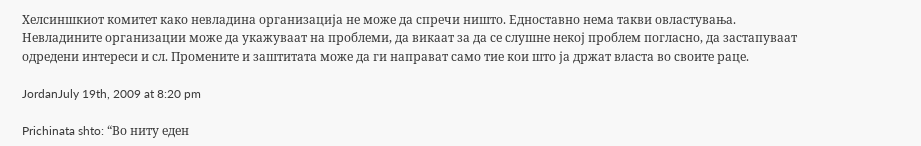Хелсиншкиот комитет како невладина организација не може да спречи ништо. Едноставно нема такви овластувања. Невладините организации може да укажуваат на проблеми, да викаат за да се слушне некој проблем погласно, да застапуваат одредени интереси и сл. Промените и заштитата може да ги направат само тие кои што ја држат власта во своите раце.

JordanJuly 19th, 2009 at 8:20 pm

Prichinata shto: “Во ниту еден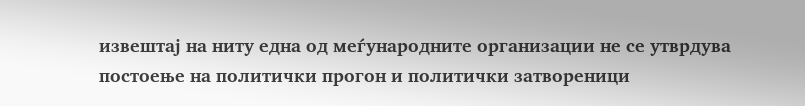извештај на ниту една од меѓународните организации не се утврдува постоење на политички прогон и политички затвореници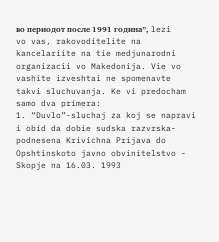во периодот после 1991 година”, lezi vo vas, rakovoditelite na kancelariite na tie medjunarodni organizacii vo Makedonija. Vie vo vashite izveshtai ne spomenavte takvi sluchuvanja. Ke vi predocham samo dva primera:
1. “Duvlo”-sluchaj za koj se napravi i obid da dobie sudska razvrska-podnesena Krivichna Prijava do Opshtinskoto javno obvinitelstvo - Skopje na 16.03. 1993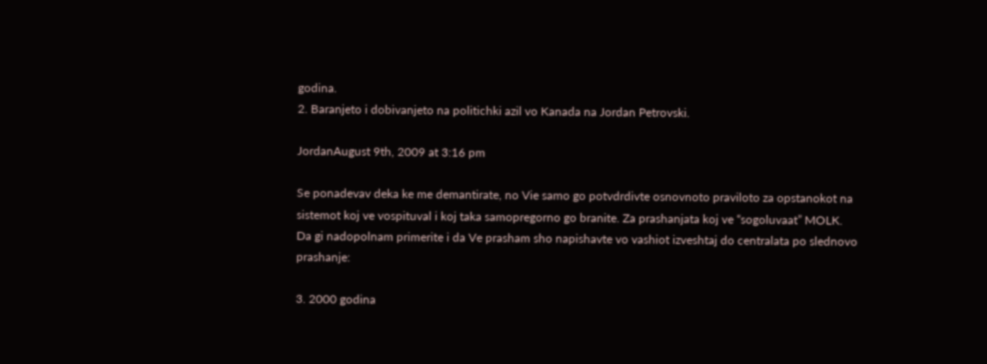godina.
2. Baranjeto i dobivanjeto na politichki azil vo Kanada na Jordan Petrovski.

JordanAugust 9th, 2009 at 3:16 pm

Se ponadevav deka ke me demantirate, no Vie samo go potvdrdivte osnovnoto praviloto za opstanokot na sistemot koj ve vospituval i koj taka samopregorno go branite. Za prashanjata koj ve “sogoluvaat” MOLK.
Da gi nadopolnam primerite i da Ve prasham sho napishavte vo vashiot izveshtaj do centralata po slednovo prashanje:

3. 2000 godina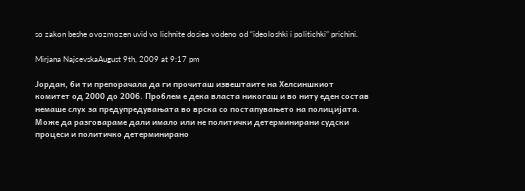so zakon beshe ovozmozen uvid vo lichnite dosiea vodeno od “ideoloshki i politichki” prichini.

Mirjana NajcevskaAugust 9th, 2009 at 9:17 pm

Јордан, би ти препорачала да ги прочиташ извештаите на Хелсиншкиот комитет од 2000 до 2006. Проблем е дека власта никогаш и во ниту еден состав немаше слух за предупредувањата во врска со постапувањето на полицијата.
Може да разговараме дали имало или не политички детерминирани судски процеси и политичко детерминирано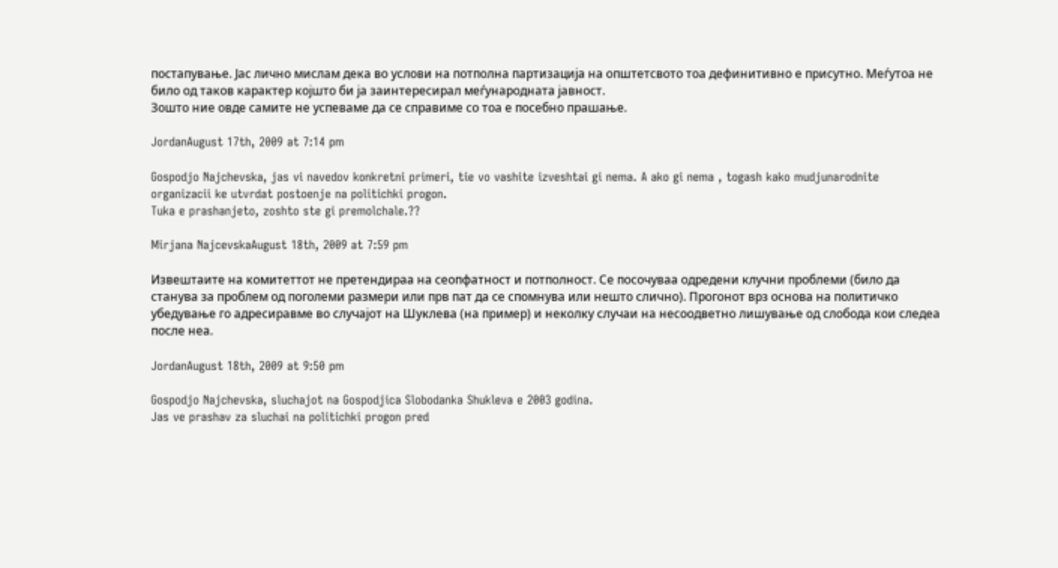постапување. Јас лично мислам дека во услови на потполна партизација на општетсвото тоа дефинитивно е присутно. Меѓутоа не било од таков карактер којшто би ја заинтересирал меѓународната јавност.
Зошто ние овде самите не успеваме да се справиме со тоа е посебно прашање.

JordanAugust 17th, 2009 at 7:14 pm

Gospodjo Najchevska, jas vi navedov konkretni primeri, tie vo vashite izveshtai gi nema. A ako gi nema , togash kako mudjunarodnite organizacii ke utvrdat postoenje na politichki progon.
Tuka e prashanjeto, zoshto ste gi premolchale.??

Mirjana NajcevskaAugust 18th, 2009 at 7:59 pm

Извештаите на комитеттот не претендираа на сеопфатност и потполност. Се посочуваа одредени клучни проблеми (било да станува за проблем од поголеми размери или прв пат да се спомнува или нешто слично). Прогонот врз основа на политичко убедување го адресиравме во случајот на Шуклева (на пример) и неколку случаи на несоодветно лишување од слобода кои следеа после неа.

JordanAugust 18th, 2009 at 9:50 pm

Gospodjo Najchevska, sluchajot na Gospodjica Slobodanka Shukleva e 2003 godina.
Jas ve prashav za sluchai na politichki progon pred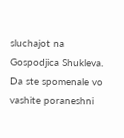sluchajot na Gospodjica Shukleva. Da ste spomenale vo vashite poraneshni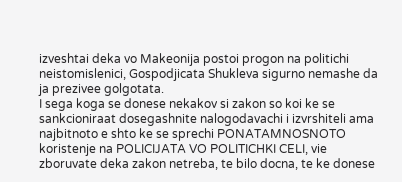izveshtai deka vo Makeonija postoi progon na politichi neistomislenici, Gospodjicata Shukleva sigurno nemashe da ja prezivee golgotata.
I sega koga se donese nekakov si zakon so koi ke se sankcioniraat dosegashnite nalogodavachi i izvrshiteli ama najbitnoto e shto ke se sprechi PONATAMNOSNOTO koristenje na POLICIJATA VO POLITICHKI CELI, vie zboruvate deka zakon netreba, te bilo docna, te ke donese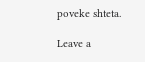poveke shteta.

Leave a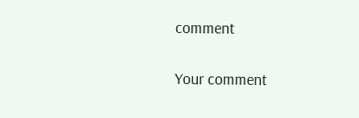comment

Your comment